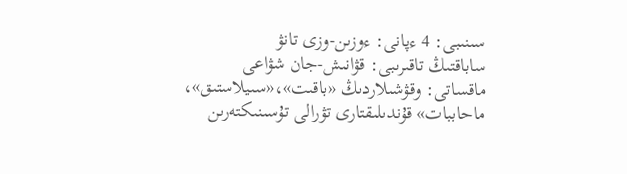سىنىبى: 4 ءپانى: ءوزىن-وزى تانۋ
ساباقتىڭ تاقىرىبى: قۋانىش-جان شۋاعى
ماقساتى: وقۋشىلاردىڭ «باقىت»،«سىيلاستىق»، ماحاببات» قۇندىلىقتارى تۋرالى تۇسىنىكتەرىن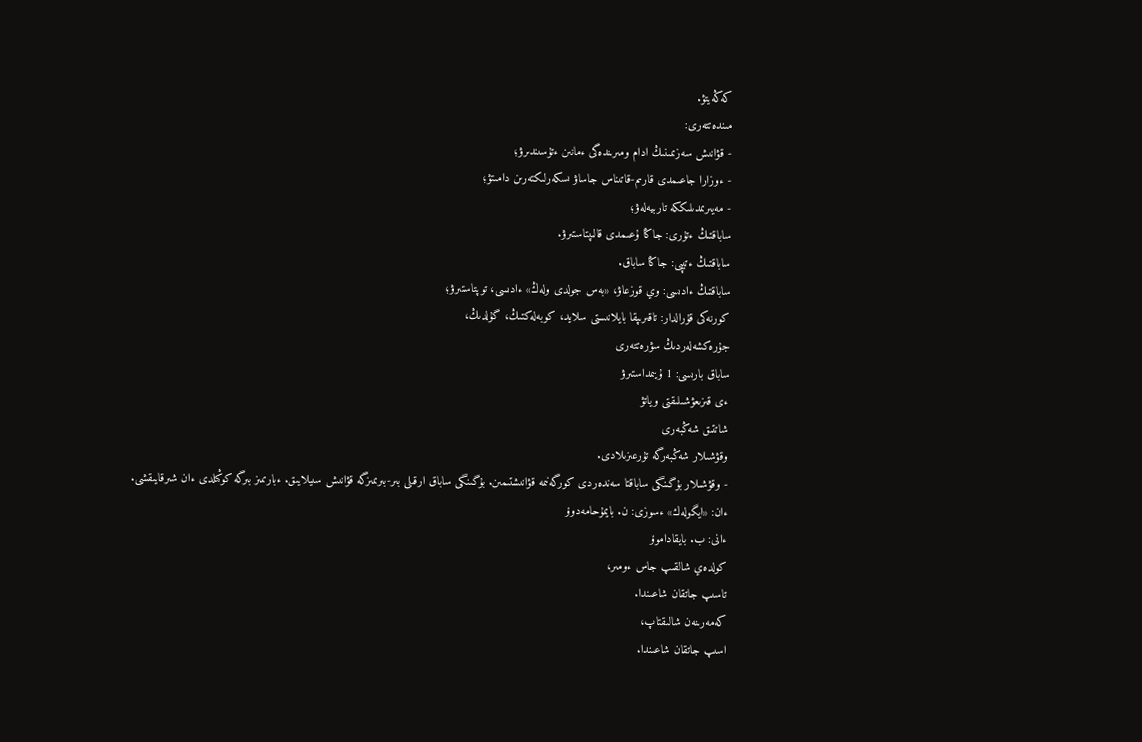كەڭەيتۋ.
مىندەتتەرى:
- قۋانىش سەزىمىنىڭ ادام ومىرىندەگى ءمانىن ءتۇسىندىرۋ؛
- ءوزارا جاعىمدى قارىم-قاتىناس جاساۋ ىسكەرلىكتەرىن دامىتۋ؛
- مەيىرىمدىلىككە تاربيەلەۋ؛
ساباقتىڭ ءتۇرى: جاڭا ۇعىمدى قالىپتاستىرۋ.
ساباقتىڭ ءتيپى: جاڭا ساباق.
ساباقتىڭ ءادىسى: وي قوزعاۋ، «بەس جولدى ولەڭ» ءادىسى، توپتاستىرۋ؛
كورنەكى قۇرالدار: تاقىرىپقا بايلانىستى سلايد، كوبەلەكتىڭ، گۇلدىڭ،
جۇرەكشەلەردىڭ سۋرەتتەرى
ساباق بارىسى: 1 ۇيىمداستىرۋ
ءى قىزىعۋشىلىقتى وياتۋ
شاتتىق شەڭبەرى
وقۋشىلار شەڭبەرگە تۇرعىزىلادى.
- وقۋشىلار بۇگىنگى ساباقتا سەندەردى كورگەنىمە قۋانىشتىمىن. بۇگىنگى ساباق ارقىلى بىر-بىرىمىزگە قۋانىش سىيلايىق. ءبارىمىز بىرگە كوڭىلدى ءان شىرقايىقشى.
ءان: «ايگولەك» ءسوزى: ن. بايمۇحامەدوۆ
ءانى: ب. بايقاداموۆ
كولدەي شالقىپ جاس ءومىر،
تاسىپ جاتقان شاعىندا.
كەمەرىنەن شالىقتاپ،
اسىپ جاتقان شاعىندا.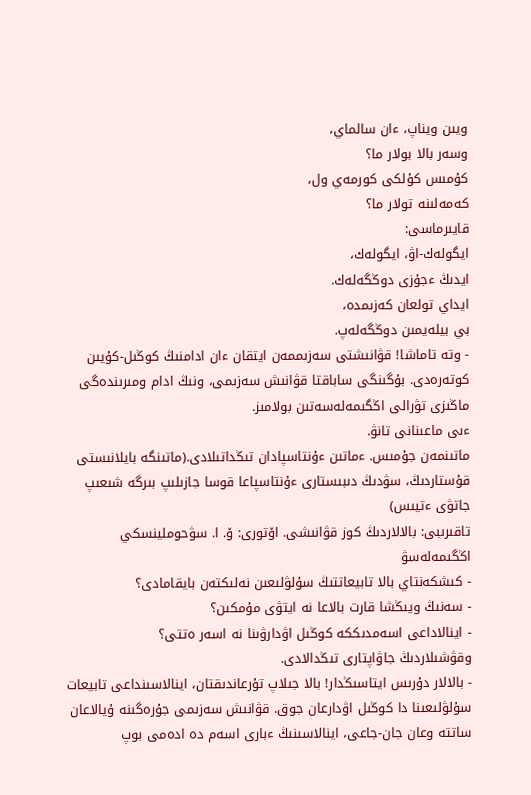ويىن ويناپ، ءان سالماي،
وسەر بالا بولار ما؟
كۇمىس كۇلكى كورمەي ول،
كەمەلىنە تولار ما؟
قايىرماسى:
ايگولەك-اۋ، ايگولەك،
ايدىڭ ءجۇزى دوڭگەلەك.
ايداي تولعان كەزىمدە،
بي بيلەيمىن دوڭگەلەپ.
- وتە تاماشا! قۋانىشتى سەزىممەن ايتقان ءان ادامنىڭ كوڭىل-كۇيىن كوتەرەدى. بۇگىنگى ساباقتا قۋانىش سەزىمى، ونىڭ ادام ومىرىندەگى ماڭىزى تۋرالى اڭگىمەلەسەتىن بولامىز.
ءىى ماعىنانى تانۋ.
ماتىنمەن جۇمىس. ءماتىن ءۇنتاسپادان تىڭداتىلادى.(ماتىنگە بايلانىستى قۇستاردىڭ، سۋدىڭ دىبىستارى ءۇنتاسپاعا قوسا جازىلىپ بىرگە شىعىپ جاتۋى ءتيىس)
تاقىرىبى: بالالاردىڭ كوز قۋانىشى. اۆتورى: ۆ. ا. سۋحوملينسكي
اڭگىمەلەسۋ
- كىشكەنتاي بالا تابيعاتتىڭ سۇلۋلىعىن نەلىكتەن بايقامادى؟
- سەنىڭ ويىڭشا قارت بالاعا نە ايتۋى مۇمكىن؟
- اينالاداعى اسەمدىككە كوڭىل اۋدارۋىنا نە اسەر ەتتى؟
وقۋشىلاردىڭ جاۋاپتارى تىڭدالادى.
- بالالار دۇرىس ايتاسىڭدار! بالا جىلاپ تۇرعاندىقتان، اينالاسىنداعى تابيعات سۇلۋلىعىنا دا كوڭىل اۋدارعان جوق. قۋانىش سەزىمى جۇرەگىنە ۇيالاعان ساتتە وعان جان-جاعى، اينالاسىنىڭ ءبارى اسەم دە ادەمى بوپ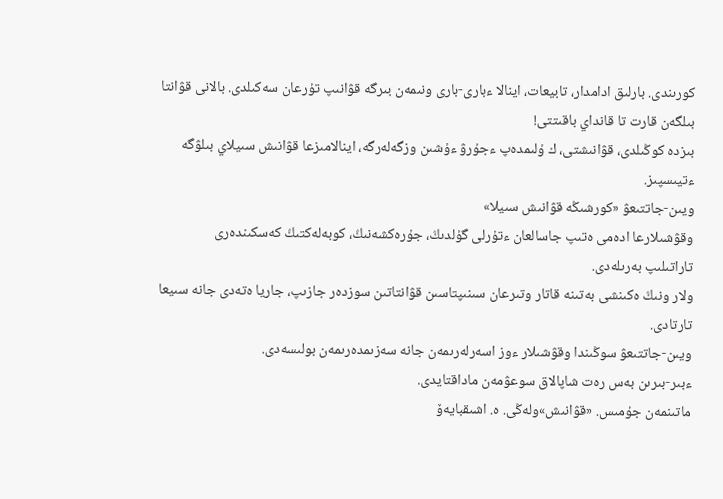كورىندى. بارلىق ادامدار، تابيعات، اينالا ءبارى-بارى ونىمەن بىرگە قۋانىپ تۇرعان سەكىلدى. بالانى قۋانتا بىلگەن قارت تا قانداي باقىتتى!
بىزدە كوڭىلدى، قۋانىشتى، ك ۇلىمدەپ ءجۇرۋ ءۇشىن وزگەلەرگە، اينالامىزعا قۋانىش سىيلاي بىلۋگە ءتيىسپىز.
ويىن-جاتتىعۋ «كورشىڭە قۋانىش سىيلا»
وقۋشىلارعا ادەمى ەتىپ جاسالعان ءتۇرلى گۇلدىڭ، جۇرەكشەنىڭ، كوبەلەكتىڭ كەسكىندەرى
تاراتىلىپ بەرىلەدى.
ولار ونىڭ ەكىنشى بەتىنە قاتار وتىرعان سىنىپتاسىن قۋانتاتىن سوزدەر جازىپ، جاريا ەتەدى جانە سىيعا تارتادى.
ويىن-جاتتىعۋ سوڭىندا وقۋشىلار ءوز اسەرلەرىمەن جانە سەزىمدەرىمەن بولىسەدى.
ءبىر-بىرىن بەس رەت شاپالاق سوعۋمەن ماداقتايدى.
ماتىنمەن جۇمىس. «قۋانىش»ولەڭى. ە. اشىقبايەۆ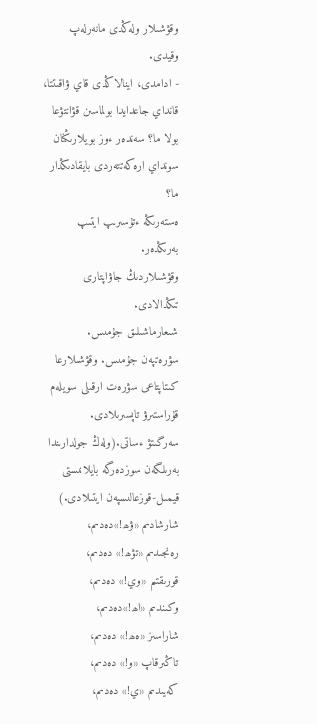وقۋشىلار ولەڭدى مانەرلەپ وقيدى.
- ادامدى، اينالاڭدى قاي ۋاقىتتا، قانداي جاعدايدا بولماسىن قۋانتۋعا بولا ما؟ سەندەر ءوز بويلارىڭنان سونداي ارەكەتتەردى بايقادىڭدار ما؟
ەستەرىڭە ءتۇسىرىپ ايتىپ بەرىڭدەر.
وقۋشىلاردىڭ جاۋاپتارى تىڭدالادى.
شىعارماشىلىق جۇمىس.
سۋرەتپەن جۇمىس. وقۋشىلارعا كىتاپتاعى سۋرەت ارقىلى سويلەم
قۇراستىرۋ تاپسىرىلادى.
سەرگىتۋ ءساتى.(ولەڭ جولدارىندا بەرىلگەن سوزدەرگە بايلانىستى
قيمىل-قوزعالىسپەن ايتىلادى.)
شارشادىم «ۋھ!»دەدىم،
رەنجىدىم «تۋھ!» دەدىم،
قورىقتىم «وي!» دەدىم،
وكىندىم «اھ!»دەدىم،
شاراسىز «ەھ!» دەدىم،
تاڭىرقاپ «و!» دەدىم،
كەيىدىم «ي!» دەدىم،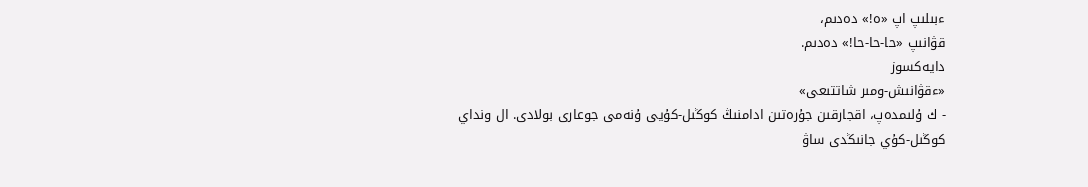ءبىلىپ اپ «ە!» دەدىم،
قۋانىپ «حا-حا-حا!» دەدىم.
دايەكسوز
«ءقۋانىش-ومىر شاتتىعى»
- ك ۇلىمدەپ، اقجارقىن جۇرەتىن ادامنىڭ كوڭىل-كۇيى ۇنەمى جوعارى بولادى. ال ونداي كوڭىل-كۇي جانىڭدى ساۋ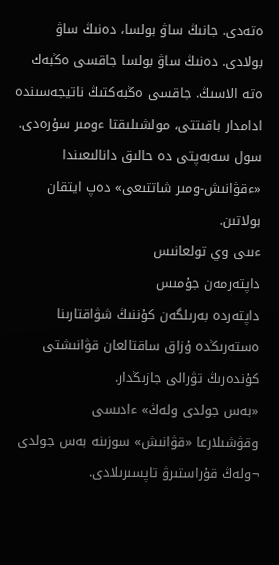ەتەدى. جانىڭ ساۋ بولسا، دەنىڭ ساۋ بولادى. دەنىڭ ساۋ بولسا جاقسى ەڭبەك ەتە الاسىڭ. جاقسى ەڭبەكتىڭ ناتيجەسىندە ادامدار باقىتتى، مولشىلىقتا ءومىر سۇرەدى. سول سەبەپتى دە حالىق دانالىعىندا «ءقۋانىش-ومىر شاتتىعى» دەپ ايتقان بولاتىن.
ءىىى وي تولعانىس
داپتەرمەن جۇمىس
داپتەردە بەرىلگەن كۇننىڭ شۋاقتارىنا ەستەرىڭدە ۇزاق ساقتالعان قۋانىشتى
كۇندەرىڭ تۋرالى جازىڭدار.
«بەس جولدى ولەڭ» ءادىسى
وقۋشىلارعا «قۋانىش» سوزىنە بەس جولدى ¬ولەڭ قۇراستىرۋ تاپسىرىلادى.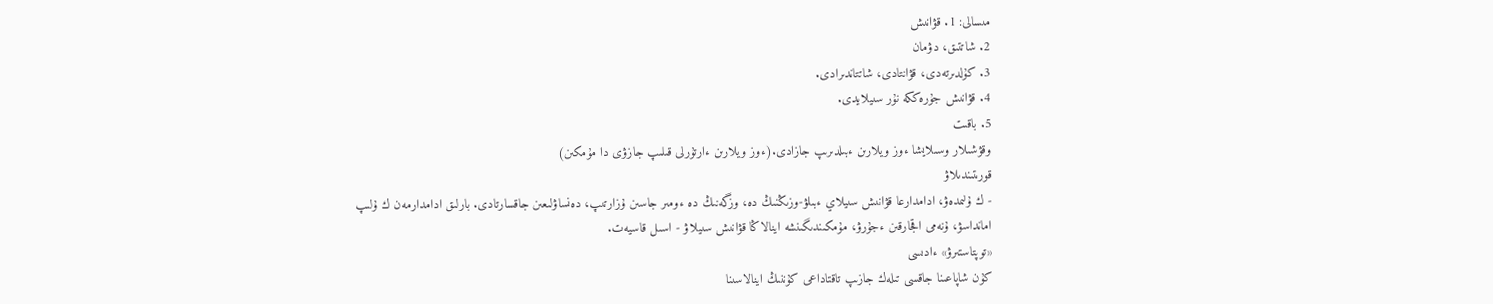مىسالى: 1. قۋانىش
2. شاتتىق، دۋمان
3. كۇلدىرتەدى، قۋانتادى، شاتتاندىرادى.
4. قۋانىش جۇرەككە نۇر سىيلايدى.
5. باقىت
وقۋشىلار وسىلايشا ءوز ويلارىن ءبىلدىرىپ جازادى.(ءوز ويلارىن ءارتۇرلى قىلىپ جازۋى دا مۇمكىن)
قورىتىندىلاۋ
- ك ۇلىمدەۋ، ادامدارعا قۋانىش سىيلاي ءبىلۋ-وزىڭنىڭ دە، وزگەنىڭ دە ءومىر جاسىن ۇزارتىپ، دەنساۋلىعىن جاقسارتادى. بارلىق ادامدارمەن ك ۇلىپ
امانداسۋ، ۇنەمى اقجارقىن ءجۇرۋ، مۇمكىندىگىنشە اينالاڭا قۋانىش سىيلاۋ - اسىل قاسيەت.
«توپتاستىرۋ» ءادىسى
كۇن شاپاعىنا جاقسى تىلەك جازىپ تاقتاداعى كۇننىڭ اينالاسىنا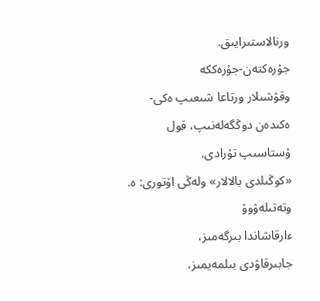ورنالاستىرايىق.
جۇرەكتەن-جۇرەككە
وقۋشىلار ورتاعا شىعىپ ەكى-ەكىدەن دوڭگەلەنىپ، قول ۇستاسىپ تۇرادى.
«كوڭىلدى بالالار» ولەڭى اۆتورى: ە. وتەتىلەۋوۆ
ءارقاشاندا بىرگەمىز،
جابىرقاۋدى بىلمەيمىز،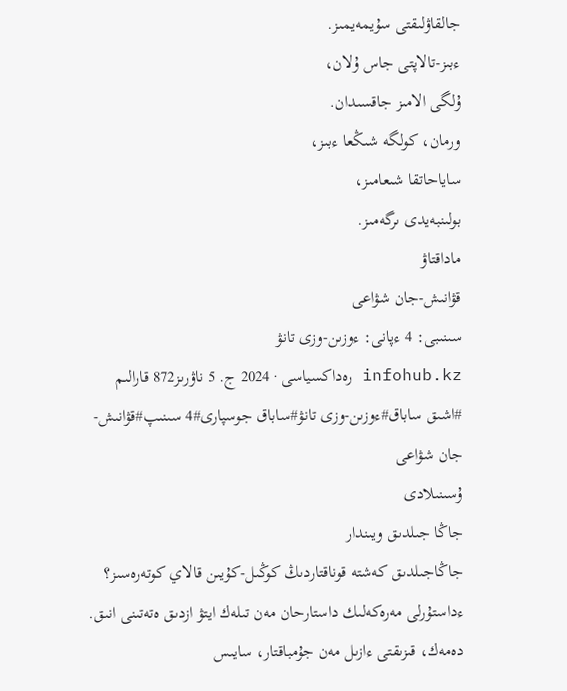جالقاۋلىقتى سۇيمەيمىز.
ءبىز-تالاپتى جاس ۇلان،
ۇلگى الامىز جاقسىدان.
ورمان، كولگە شىڭعا ءبىز،
ساياحاتقا شىعامىز،
بولىنبەيدى ىرگەمىز.
ماداقتاۋ
قۋانىش-جان شۋاعى
سىنىبى: 4 ءپانى: ءوزىن-وزى تانۋ
infohub.kz رەداكسياسى · 2024 ج. 5 ناۋرىز872 قارالىم
#اشىق ساباق#ءوزىن-وزى تانۋ#ساباق جوسپارى#4 سىنىپ#قۋانىش-جان شۋاعى
ۇسىنىلادى
جاڭا جىلدىق ويىندار
جاڭاجىلدىق كەشتە قوناقتاردىڭ كوڭىل-كۇيىن قالاي كوتەرەسىز؟ ءداستۇرلى مەرەكەلىك داستارحان مەن تىلەك ايتۋ ازدىق ەتەتىنى انىق. دەمەك، قىزىقتى ءازىل مەن جۇمباقتار، سايىس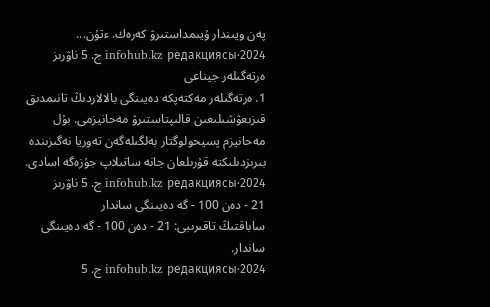پەن ويىندار ۇيىمداستىرۋ كەرەك. ءتۇن...
infohub.kz редакциясы·2024 ج. 5 ناۋرىز
ەرتەگىلەر جيناعى
1. ەرتەگىلەر مەكتەپكە دەيىنگى بالالاردىڭ تانىمدىق قىزىعۋشىلىعىن قالىپتاستىرۋ مەحانيزمى. بۇل مەحانيزم پسيحولوگتار بەلگىلەگەن تەوريا نەگىزىندە بىرىزدىلىكتە قۇرىلعان جانە ساتىلاپ جۇزەگە اسادى.
infohub.kz редакциясы·2024 ج. 5 ناۋرىز
21 - دەن 100 - گە دەيىنگى ساندار
ساباقتىڭ تاقىرىبى: 21 - دەن 100 - گە دەيىنگى ساندار.
infohub.kz редакциясы·2024 ج. 5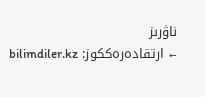ناۋرىز
← ارتقادەرەككوز: bilimdiler.kz